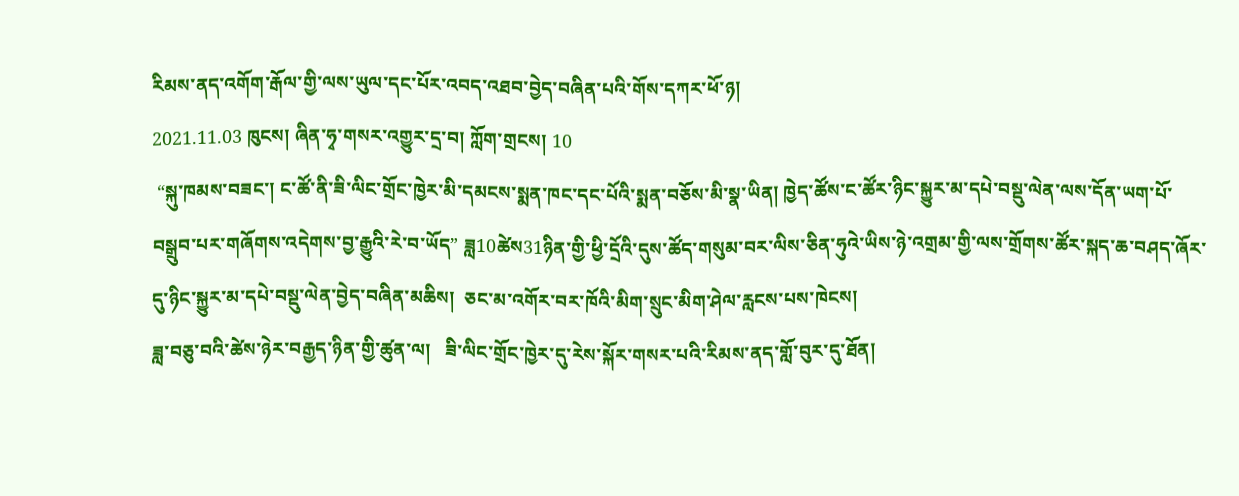རིམས་ནད་འགོག་རྒོལ་གྱི་ལས་ཡུལ་དང་པོར་འབད་འཐབ་བྱེད་བཞིན་པའི་གོས་དཀར་ཕོ་ཉ།
2021.11.03 ཁུངས། ཞིན་ཧྭ་གསར་འགྱུར་དྲ་བ། ཀློག་གྲངས། 10
 “སྐུ་ཁམས་བཟང་། ང་ཚོ་ནི་ཟི་ལིང་གྲོང་ཁྱེར་མི་དམངས་སྨན་ཁང་དང་པོའི་སྨན་བཅོས་མི་སྣ་ཡིན། ཁྱེད་ཚོས་ང་ཚོར་ཉིང་སྐྱུར་མ་དཔེ་བསྡུ་ལེན་ལས་དོན་ཡག་པོ་བསྒྲུབ་པར་གཞོགས་འདེགས་བྱ་རྒྱུའི་རེ་བ་ཡོད” ཟླ10ཚེས31ཉིན་གྱི་ཕྱི་དྲོའི་དུས་ཚོད་གསུམ་བར་ལིས་ཅིན་ཧུའེ་ཡིས་ཉེ་འགྲམ་གྱི་ལས་གྲོགས་ཚོར་སྐད་ཆ་བཤད་ཞོར་དུ་ཉིང་སྐྱུར་མ་དཔེ་བསྡུ་ལེན་བྱེད་བཞིན་མཆིས།  ཅང་མ་འགོར་བར་ཁོའི་མིག་སྲུང་མིག་ཤེལ་རླངས་པས་ཁེངས།
ཟླ་བཅུ་བའི་ཚེས་ཉེར་བརྒྱད་ཉིན་གྱི་ཚུན་ལ།   ཟི་ལིང་གྲོང་ཁྱེར་དུ་རེས་སྐོར་གསར་པའི་རིམས་ནད་གློ་བུར་དུ་ཐོན།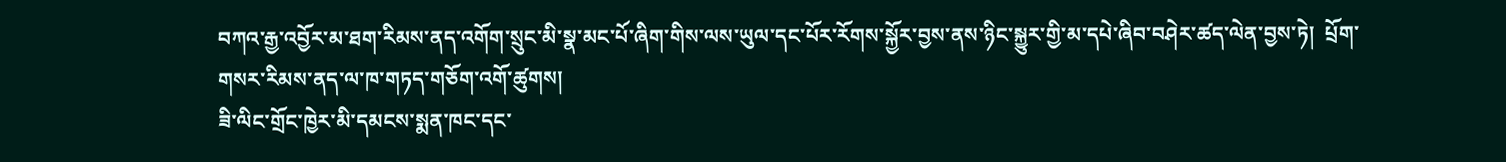བཀའ་རྒྱ་འབྱོར་མ་ཐག་རིམས་ནད་འགོག་སྲུང་མི་སྣ་མང་པོ་ཞིག་གིས་ལས་ཡུལ་དང་པོར་རོགས་སྐྱོར་བྱས་ནས་ཉིང་སྐྱུར་གྱི་མ་དཔེ་ཞིབ་བཤེར་ཚད་ལེན་བྱས་ཏེ།  པྲོག་གསར་རིམས་ནད་ལ་ཁ་གཏད་གཅོག་འགོ་ཚུགས།
ཟི་ལིང་གྲོང་ཁྱེར་མི་དམངས་སྨན་ཁང་དང་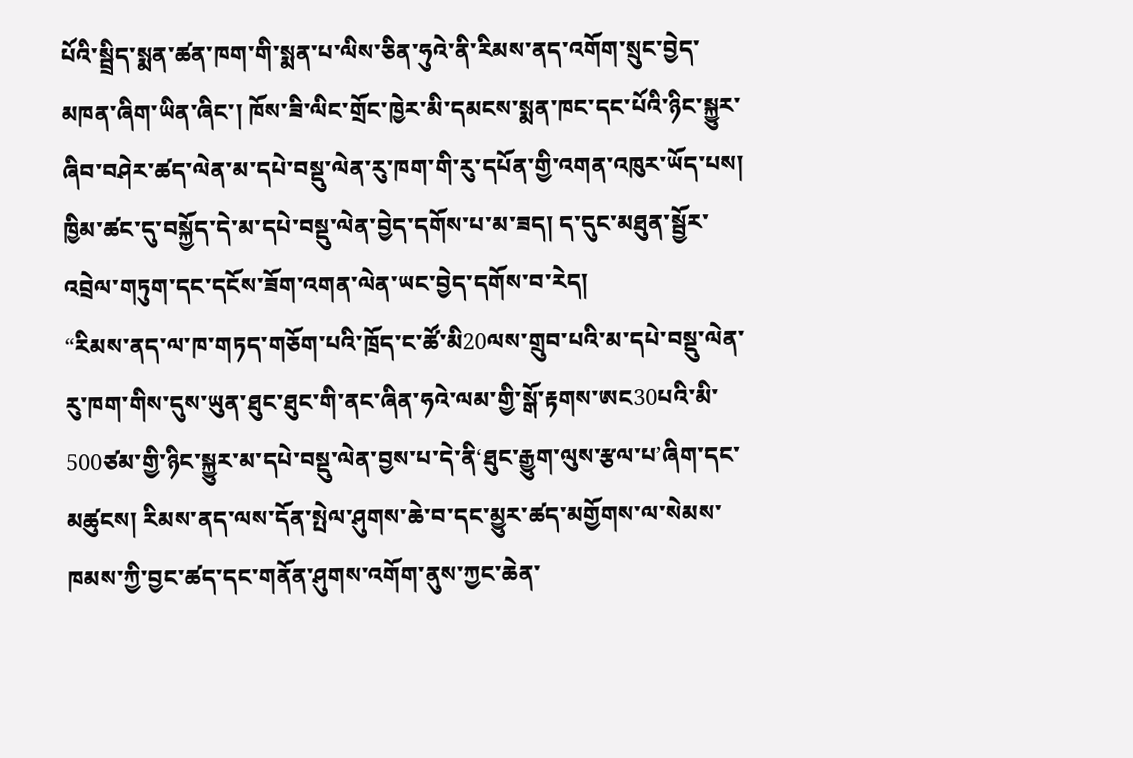པོའི་སྦྲིད་སྨན་ཚན་ཁག་གི་སྨན་པ་ལིས་ཅིན་ཧུའེ་ནི་རིམས་ནད་འགོག་སྲུང་བྱེད་མཁན་ཞིག་ཡིན་ཞིང་། ཁོས་ཟི་ལིང་གྲོང་ཁྱེར་མི་དམངས་སྨན་ཁང་དང་པོའི་ཉིང་སྐྱུར་ཞིབ་བཤེར་ཚད་ལེན་མ་དཔེ་བསྡུ་ལེན་རུ་ཁག་གི་རུ་དཔོན་གྱི་འགན་འཁུར་ཡོད་པས། ཁྱིམ་ཚང་དུ་བསྐྱོད་དེ་མ་དཔེ་བསྡུ་ལེན་བྱེད་དགོས་པ་མ་ཟད། ད་དུང་མཐུན་སྦྱོར་འབྲེལ་གཏུག་དང་དངོས་ཟོག་འགན་ལེན་ཡང་བྱེད་དགོས་བ་རེད།
“རིམས་ནད་ལ་ཁ་གཏད་གཅོག་པའི་ཁྲོད་ང་ཚོ་མི20ལས་གྲུབ་པའི་མ་དཔེ་བསྡུ་ལེན་རུ་ཁག་གིས་དུས་ཡུན་ཐུང་ཐུང་གི་ནང་ཞིན་ཧའེ་ལམ་གྱི་སྒོ་རྟགས་ཨང30པའི་མི་500ཙམ་གྱི་ཉིང་སྐྱུར་མ་དཔེ་བསྡུ་ལེན་བྱས་པ་དེ་ནི‘ཐུང་རྒྱུག་ལུས་རྩལ་པ’ཞིག་དང་མཚུངས། རིམས་ནད་ལས་དོན་སྤེལ་ཤུགས་ཆེ་བ་དང་མྱུར་ཚད་མགྱོགས་ལ་སེམས་ཁམས་ཀྱི་བྱང་ཚད་དང་གནོན་ཤུགས་འགོག་ནུས་ཀྱང་ཆེན་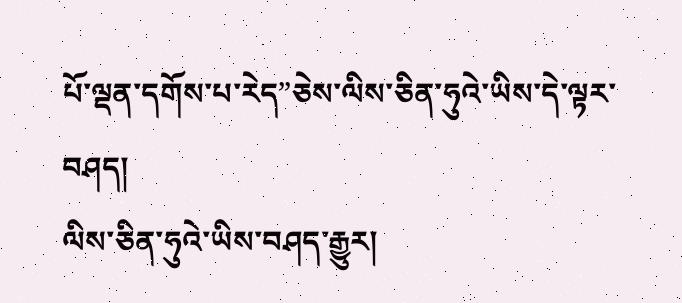པོ་ལྡན་དགོས་པ་རེད”ཅེས་ལིས་ཅིན་ཧུའེ་ཡིས་དེ་ལྟར་བཤད།
ལིས་ཅིན་ཧུའེ་ཡིས་བཤད་རྒྱུར།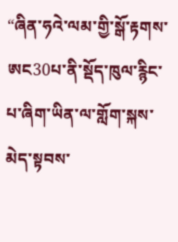“ཞིན་ཧའེ་ལམ་གྱི་སྒོ་རྟགས་ཨང30པ་ནི་སྡོད་ཁུལ་རྙིང་པ་ཞིག་ཡིན་ལ་གློག་སྐས་མེད་སྟབས་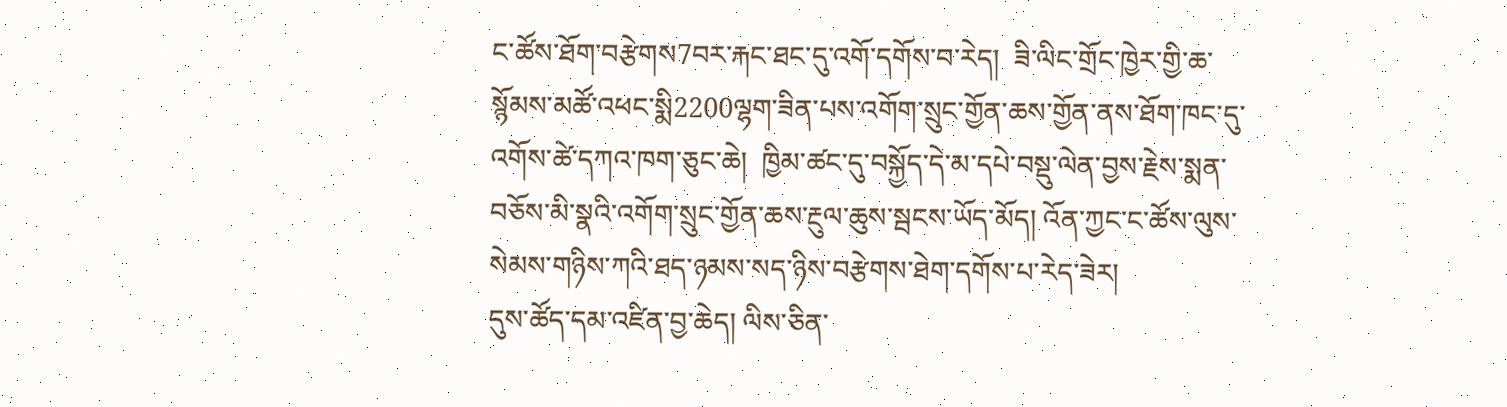ང་ཚོས་ཐོག་བརྩེགས7བར་རྐང་ཐང་དུ་འགོ་དགོས་བ་རེད།  ཟི་ལིང་གྲོང་ཁྱེར་གྱི་ཆ་སྙོམས་མཚོ་འཕང་སྨི2200ལྷག་ཟིན་པས་འགོག་སྲུང་གྱོན་ཆས་གྱོན་ནས་ཐོག་ཁང་དུ་འགོས་ཚེ་དཀའ་ཁག་ཅུང་ཆེ།  ཁྱིམ་ཚང་དུ་བསྐྱོད་དེ་མ་དཔེ་བསྡུ་ལེན་བྱས་རྗེས་སྨན་བཅོས་མི་སྣའི་འགོག་སྲུང་གྱོན་ཆས་རྔུལ་ཆུས་སྦངས་ཡོད་མོད། འོན་ཀྱང་ང་ཚོས་ལུས་སེམས་གཉིས་ཀའི་ཐད་ཉམས་སད་ཉིས་བརྩེགས་ཐེག་དགོས་པ་རེད་ཟེར།
དུས་ཚོད་དམ་འཛིན་བྱ་ཆེད། ལིས་ཅིན་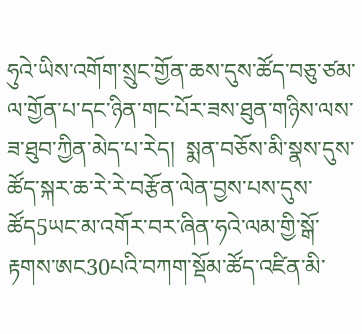ཧུའེ་ཡིས་འགོག་སྲུང་གྱོན་ཆས་དུས་ཚོད་བཅུ་ཙམ་ལ་གྱོན་པ་དང་ཉིན་གང་པོར་ཟས་ཐུན་གཉིས་ལས་ཟ་ཐུབ་ཀྱིན་མེད་པ་རེད།  སྨན་བཅོས་མི་སྣས་དུས་ཚོད་སྐར་ཆ་རེ་རེ་བརྩོན་ལེན་བྱས་པས་དུས་ཚོད5ཡང་མ་འགོར་བར་ཞིན་ཧའེ་ལམ་གྱི་སྒོ་རྟགས་ཨང30པའི་བཀག་སྡོམ་ཚོད་འཛིན་མི་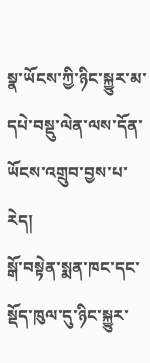སྣ་ཡོངས་ཀྱི་ཉིང་སྐྱུར་མ་དཔེ་བསྡུ་ལེན་ལས་དོན་ཡོངས་འགྲུབ་བྱས་པ་རེད།
སྒོ་བསྟེན་སྨན་ཁང་དང་སྡོད་ཁུལ་དུ་ཉིང་སྐྱུར་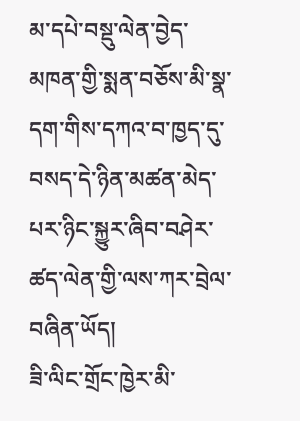མ་དཔེ་བསྡུ་ལེན་བྱེད་མཁན་གྱི་སྨན་བཅོས་མི་སྣ་དག་གིས་དཀའ་བ་ཁྱད་དུ་བསད་དེ་ཉིན་མཚན་མེད་པར་ཉིང་སྐྱུར་ཞིབ་བཤེར་ཚད་ལེན་གྱི་ལས་ཀར་བྲེལ་བཞིན་ཡོད།
ཟི་ལིང་གྲོང་ཁྱེར་མི་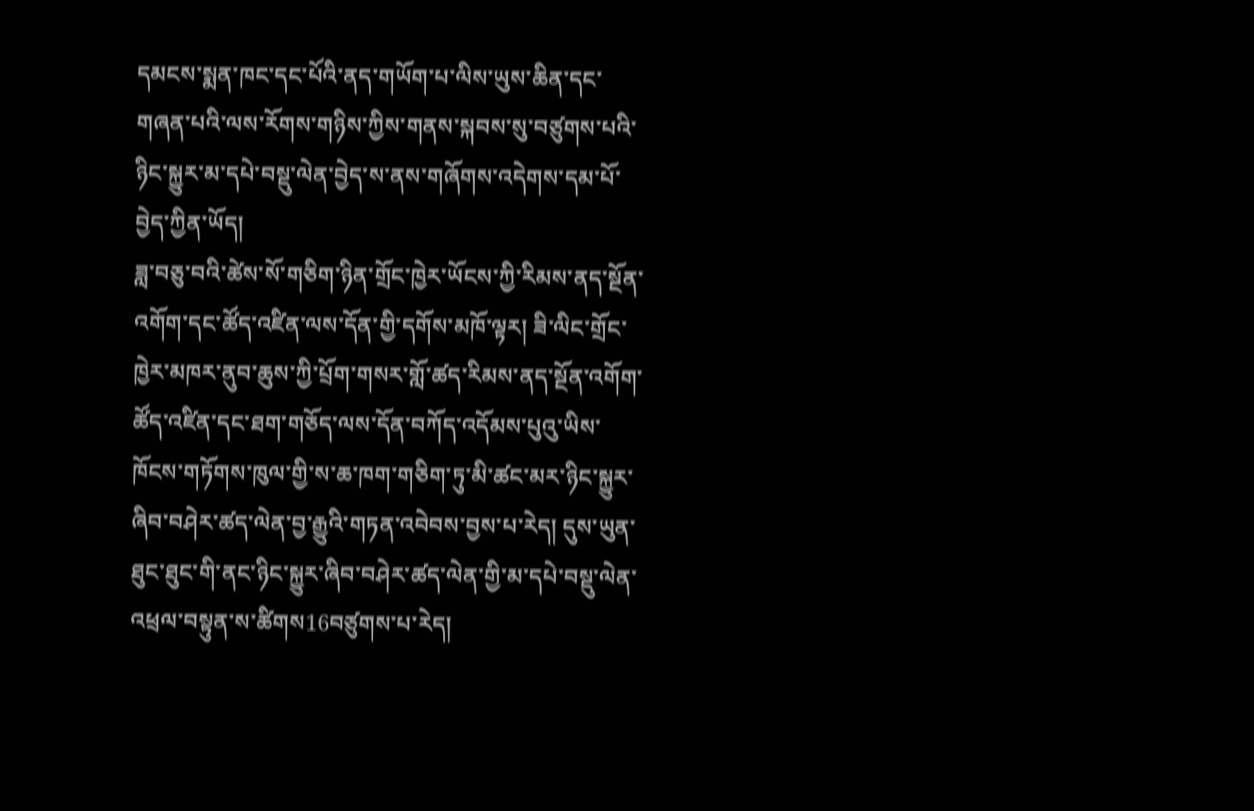དམངས་སྨན་ཁང་དང་པོའི་ནད་གཡོག་པ་ལིས་ཡུས་ཆིན་དང་གཞན་པའི་ལས་རོགས་གཉིས་ཀྱིས་གནས་སྐབས་སུ་བཙུགས་པའི་ཉིང་སྐྱུར་མ་དཔེ་བསྡུ་ལེན་བྱེད་ས་ནས་གཞོགས་འདེགས་དམ་པོ་བྱེད་ཀྱིན་ཡོད།
ཟླ་བཅུ་བའི་ཚེས་སོ་གཅིག་ཉིན་གྲོང་ཁྱེར་ཡོངས་ཀྱི་རིམས་ནད་སྔོན་འགོག་དང་ཚོད་འཛིན་ལས་དོན་གྱི་དགོས་མཁོ་ལྟར། ཟི་ལིང་གྲོང་ཁྱེར་མཁར་ནུབ་ཆུས་ཀྱི་པྲོག་གསར་གློ་ཚད་རིམས་ནད་སྔོན་འགོག་ཚོད་འཛིན་དང་ཐག་གཅོད་ལས་དོན་བཀོད་འདོམས་པུའུ་ཡིས་ཁོངས་གཏོགས་ཁུལ་གྱི་ས་ཆ་ཁག་གཅིག་ཏུ་མི་ཚང་མར་ཉིང་སྐྱུར་ཞིབ་བཤེར་ཚད་ལེན་བྱ་རྒྱུའི་གཏན་འབེབས་བྱས་པ་རེད། དུས་ཡུན་ཐུང་ཐུང་གི་ནང་ཉིང་སྐྱུར་ཞིབ་བཤེར་ཚད་ལེན་གྱི་མ་དཔེ་བསྡུ་ལེན་འཕྲལ་བསྟུན་ས་ཚིགས16བཙུགས་པ་རེད།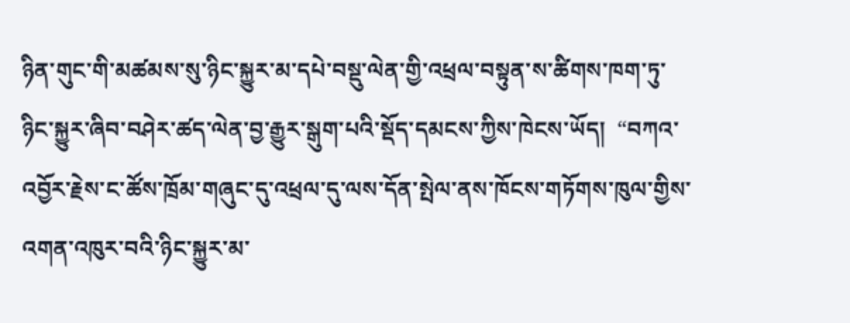ཉིན་གུང་གི་མཚམས་སུ་ཉིང་སྐྱུར་མ་དཔེ་བསྡུ་ལེན་གྱི་འཕྲལ་བསྟུན་ས་ཚིགས་ཁག་ཏུ་ཉིང་སྐྱུར་ཞིབ་བཤེར་ཚད་ལེན་བྱ་རྒྱུར་སྒུག་པའི་སྡོད་དམངས་ཀྱིས་ཁེངས་ཡོད།  “བཀའ་འབྱོར་རྗེས་ང་ཚོས་ཁྲོམ་གཞུང་དུ་འཕྲལ་དུ་ལས་དོན་སྤེལ་ནས་ཁོངས་གཏོགས་ཁུལ་གྱིས་འགན་འཁུར་བའི་ཉིང་སྐྱུར་མ་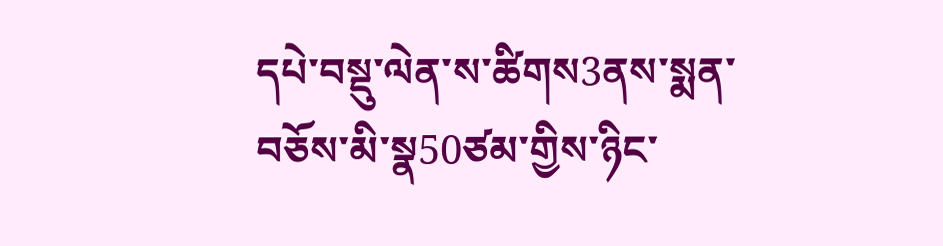དཔེ་བསྡུ་ལེན་ས་ཚིགས3ནས་སྨན་བཅོས་མི་སྣ50ཙམ་གྱིས་ཉིང་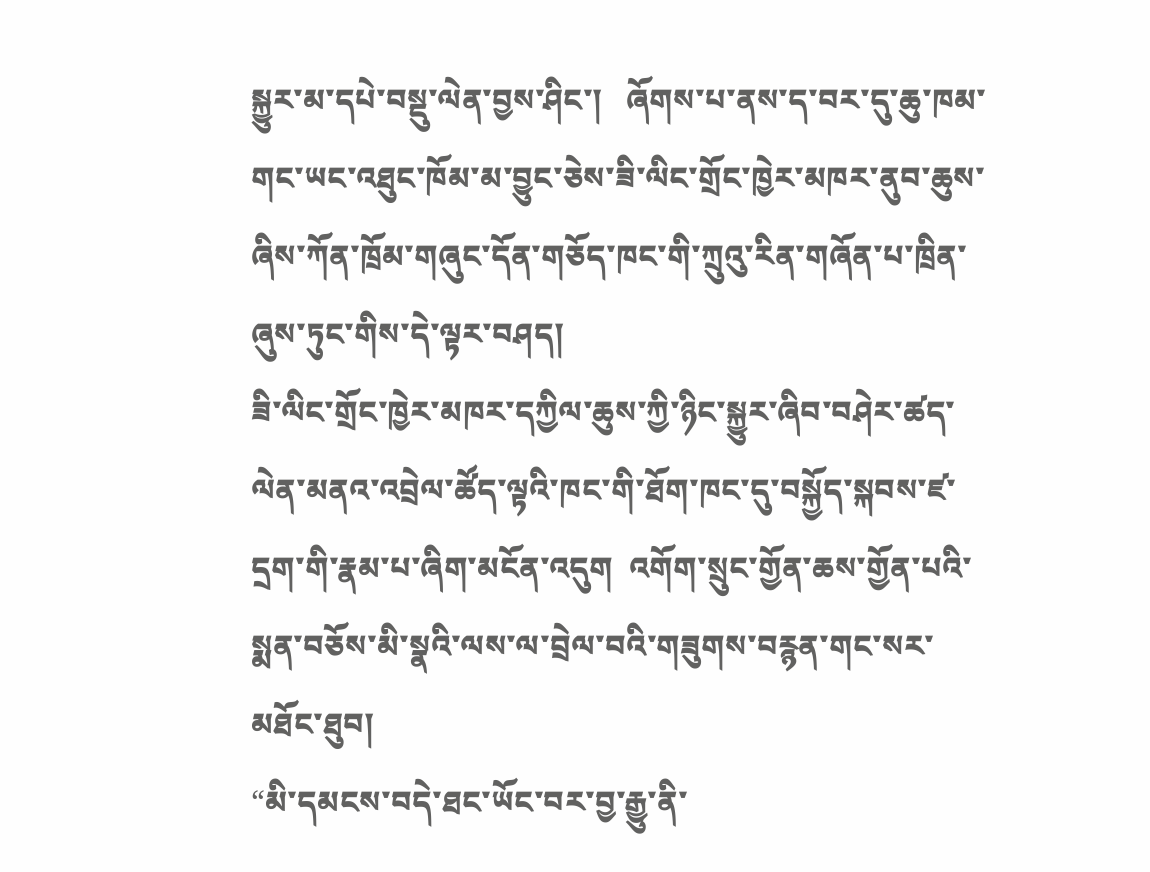སྐྱུར་མ་དཔེ་བསྡུ་ལེན་བྱས་ཤིང་།   ཞོགས་པ་ནས་ད་བར་དུ་ཆུ་ཁམ་གང་ཡང་འཐུང་ཁོམ་མ་བྱུང་ཅེས་ཟི་ལིང་གྲོང་ཁྱེར་མཁར་ནུབ་ཆུས་ཞིས་ཀོན་ཁྲོམ་གཞུང་དོན་གཅོད་ཁང་གི་ཀྲུའུ་རིན་གཞོན་པ་ཁྲིན་ཞུས་ཏུང་གིས་དེ་ལྟར་བཤད།
ཟི་ལིང་གྲོང་ཁྱེར་མཁར་དཀྱིལ་ཆུས་ཀྱི་ཉིང་སྐྱུར་ཞིབ་བཤེར་ཚད་ལེན་མནའ་འབྲེལ་ཚོད་ལྟའི་ཁང་གི་ཐོག་ཁང་དུ་བསྐྱོད་སྐབས་ཛ་དྲག་གི་རྣམ་པ་ཞིག་མངོན་འདུག  འགོག་སྲུང་གྱོན་ཆས་གྱོན་པའི་སྨན་བཅོས་མི་སྣའི་ལས་ལ་བྲེལ་བའི་གཟུགས་བརྙན་གང་སར་མཐོང་ཐུབ།
“མི་དམངས་བདེ་ཐང་ཡོང་བར་བྱ་རྒྱུ་ནི་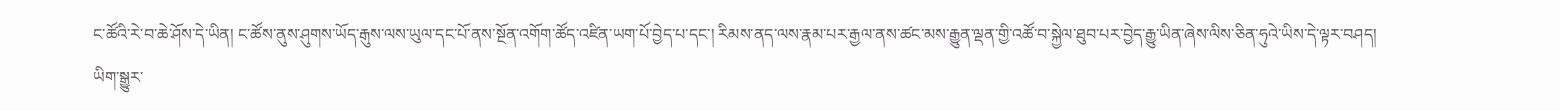ང་ཚོའི་རེ་བ་ཆེ་ཤོས་དེ་ཡིན། ང་ཚོས་ནུས་ཤུགས་ཡོད་རྒུས་ལས་ཡུལ་དང་པོ་ནས་སྔོན་འགོག་ཚོད་འཛིན་ཡག་པོ་བྱེད་པ་དང་། རིམས་ནད་ལས་རྣམ་པར་རྒྱལ་ནས་ཚང་མས་རྒྱུན་ལྡན་གྱི་འཚོ་བ་སྐྱེལ་ཐུབ་པར་བྱེད་རྒྱུ་ཡིན་ཞེས་ལིས་ཅིན་ཧུའེ་ཡིས་དེ་ལྟར་བཤད།
ཡིག་སྒྱུར་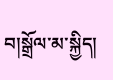བ།སྒྲོལ་མ་སྐྱིད།